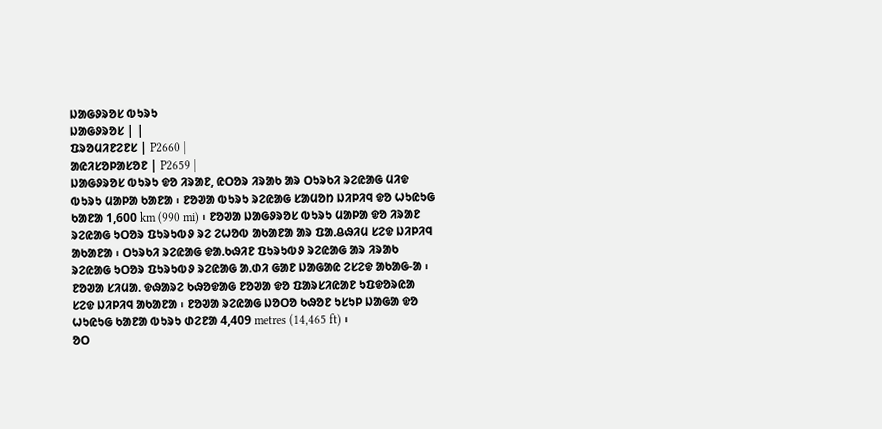ᱡᱟᱜᱽᱨᱚᱥ ᱵᱩᱨᱩ
ᱡᱟᱜᱽᱨᱚᱥ | |
ᱯᱨᱚᱢᱤᱱᱮᱱᱥ | P2660 |
ᱟᱭᱤᱥᱚᱞᱟᱥᱚᱱ | P2659 |
ᱡᱟᱜᱽᱨᱚᱥ ᱵᱩᱨᱩ ᱫᱚ ᱤᱨᱟᱱ, ᱭᱛᱚᱨ ᱤᱨᱟᱠ ᱟᱨ ᱛᱩᱨᱠᱤ ᱨᱮᱭᱟᱜ ᱢᱤᱫ ᱵᱩᱨᱩ ᱢᱟᱞᱟ ᱠᱟᱱᱟ ᱾ ᱱᱚᱣᱟ ᱵᱩᱨᱩ ᱨᱮᱭᱟᱜ ᱥᱟᱢᱚᱴ ᱡᱤᱞᱤᱧ ᱫᱚ ᱦᱩᱭᱩᱜ ᱠᱟᱱᱟ 1,600 km (990 mi) ᱾ ᱱᱚᱣᱟ ᱡᱟᱜᱽᱨᱚᱥ ᱵᱩᱨᱩ ᱢᱟᱞᱟ ᱫᱚ ᱤᱨᱟᱱ ᱨᱮᱭᱟᱜ ᱩᱛᱚᱨ ᱯᱩᱨᱩᱵᱽ ᱨᱮ ᱮᱦᱚᱵ ᱟᱠᱟᱱᱟ ᱟᱨ ᱯᱟᱹᱪᱷᱤᱢ ᱥᱮᱫ ᱡᱤᱞᱤᱧ ᱟᱠᱟᱱᱟ ᱾ ᱛᱩᱨᱠᱤ ᱨᱮᱭᱟᱜ ᱫᱟᱹᱠᱷᱤᱱ ᱯᱩᱨᱩᱵᱽ ᱨᱮᱭᱟᱜ ᱟᱨ ᱤᱨᱟᱠ ᱨᱮᱭᱟᱜ ᱩᱛᱚᱨ ᱯᱩᱨᱩᱵᱽ ᱨᱮᱭᱟᱜ ᱟᱹᱰᱤ ᱜᱟᱱ ᱡᱟᱜᱟᱭ ᱮᱥᱮᱫ ᱟᱠᱟᱜ-ᱟ ᱾ ᱱᱚᱣᱟ ᱥᱤᱢᱟᱹ ᱫᱷᱟᱨᱮ ᱠᱷᱚᱫᱟᱜ ᱱᱚᱣᱟ ᱫᱚ ᱯᱟᱨᱥᱤᱭᱟᱱ ᱩᱯᱫᱚᱨᱭᱟ ᱥᱮᱫ ᱡᱤᱞᱤᱧ ᱟᱠᱟᱱᱟ ᱾ ᱱᱚᱣᱟ ᱨᱮᱭᱟᱜ ᱡᱚᱛᱚ ᱠᱷᱚᱱ ᱩᱥᱩᱞ ᱡᱟᱜᱟ ᱫᱚ ᱦᱩᱭᱩᱜ ᱠᱟᱱᱟ ᱵᱩᱨᱩ ᱰᱮᱱᱟ 4,409 metres (14,465 ft) ᱾
ᱚᱛ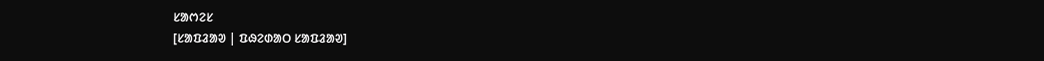ᱥᱟᱬᱮᱥ
[ᱥᱟᱯᱲᱟᱣ | ᱯᱷᱮᱰᱟᱛ ᱥᱟᱯᱲᱟᱣ]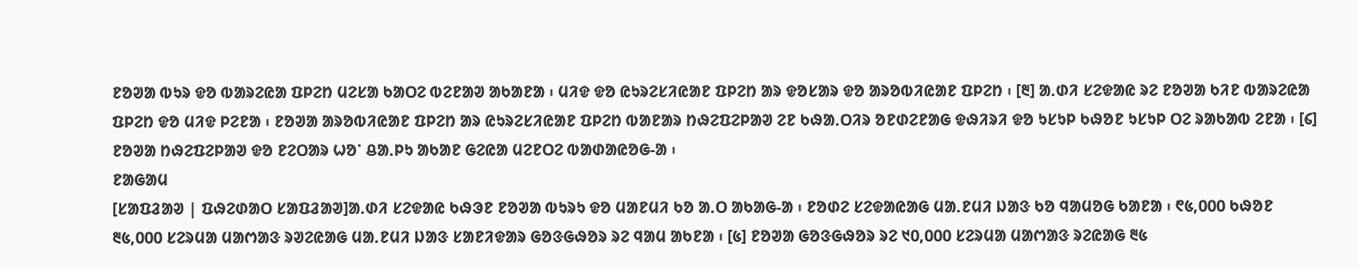ᱱᱚᱣᱟ ᱵᱩᱨ ᱫᱚ ᱵᱟᱨᱮᱭᱟ ᱯᱞᱮᱴ ᱢᱮᱥᱟ ᱠᱟᱛᱮ ᱵᱮᱱᱟᱣ ᱟᱠᱟᱱᱟ ᱾ ᱢᱤᱫ ᱫᱚ ᱭᱩᱨᱮᱥᱤᱭᱟᱱ ᱯᱞᱮᱴ ᱟᱨ ᱫᱚᱥᱟᱨ ᱫᱚ ᱟᱨᱚᱵᱤᱭᱟᱱ ᱯᱞᱮᱴ ᱾ [᱓] ᱟᱹᱰᱤ ᱥᱮᱫᱟᱭ ᱨᱮ ᱱᱚᱣᱟ ᱠᱤᱱ ᱵᱟᱨᱮᱭᱟ ᱯᱞᱮᱴ ᱫᱚ ᱢᱤᱫ ᱞᱮᱱᱟ ᱾ ᱱᱚᱣᱟ ᱟᱨᱚᱵᱤᱭᱟᱱ ᱯᱞᱮᱴ ᱟᱨ ᱭᱩᱨᱮᱥᱤᱭᱟᱱ ᱯᱞᱮᱴ ᱵᱟᱱᱟᱨ ᱴᱷᱮᱯᱮᱞᱟᱣ ᱮᱱ ᱠᱷᱟᱹᱛᱤᱨ ᱚᱱᱰᱮᱱᱟᱜ ᱫᱷᱤᱨᱤ ᱫᱚ ᱩᱥᱩᱞ ᱠᱷᱚᱱ ᱩᱥᱩᱞ ᱛᱮ ᱨᱟᱠᱟᱵ ᱮᱱᱟ ᱾ [᱔] ᱱᱚᱣᱟ ᱴᱷᱮᱯᱮᱞᱟᱣ ᱫᱚ ᱱᱮᱛᱟᱨ ᱦᱚᱸ ᱪᱟᱹᱞᱩ ᱟᱠᱟᱱ ᱜᱮᱭᱟ ᱢᱮᱱᱛᱮ ᱵᱟᱰᱟᱭᱚᱜ-ᱟ ᱾
ᱱᱟᱜᱟᱢ
[ᱥᱟᱯᱲᱟᱣ | ᱯᱷᱮᱰᱟᱛ ᱥᱟᱯᱲᱟᱣ]ᱟᱹᱰᱤ ᱥᱮᱫᱟᱭ ᱠᱷᱳᱱ ᱱᱚᱣᱟ ᱵᱩᱨᱩ ᱫᱚ ᱢᱟᱱᱢᱤ ᱠᱚ ᱟᱹᱛ ᱟᱠᱟᱜ-ᱟ ᱾ ᱱᱚᱰᱮ ᱥᱮᱫᱟᱭᱟᱜ ᱢᱟᱹᱱᱢᱤ ᱡᱟᱝ ᱠᱚ ᱧᱟᱢᱚᱜ ᱠᱟᱱᱟ ᱾ ᱖᱕,᱐᱐᱐ ᱠᱷᱚᱱ ᱓᱕,᱐᱐᱐ ᱥᱮᱨᱢᱟ ᱢᱟᱬᱟᱝ ᱨᱣᱮᱭᱟᱜ ᱢᱟᱹᱱᱢᱤ ᱡᱟᱝ ᱥᱟᱱᱤᱫᱟᱨ ᱜᱚᱝᱜᱷᱚᱨ ᱨᱮ ᱧᱟᱢ ᱟᱠᱱᱟ ᱾ [᱕] ᱱᱚᱣᱟ ᱜᱚᱝᱜᱷᱚᱨ ᱨᱮ ᱑᱐,᱐᱐᱐ ᱥᱮᱨᱢᱟ ᱢᱟᱬᱟᱝ ᱨᱮᱭᱟᱜ ᱓᱕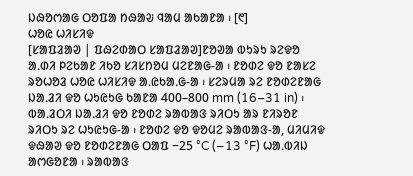ᱡᱷᱚᱬᱟᱜ ᱛᱚᱯᱟ ᱴᱷᱟᱶ ᱧᱟᱢ ᱟᱠᱟᱱᱟ ᱾ [᱖]
ᱦᱚᱭ ᱦᱤᱥᱤᱫ
[ᱥᱟᱯᱲᱟᱣ | ᱯᱷᱮᱰᱟᱛ ᱥᱟᱯᱲᱟᱣ]ᱱᱚᱣᱟ ᱵᱩᱨᱩ ᱨᱮᱫᱚ ᱟᱹᱰᱤ ᱞᱮᱠᱟᱱ ᱤᱠᱚ ᱥᱤᱥᱴᱚᱢ ᱢᱮᱱᱟᱜ-ᱟ ᱾ ᱱᱚᱰᱮ ᱫᱚ ᱱᱟᱥᱮ ᱨᱚᱦᱚᱲ ᱦᱚᱭ ᱦᱤᱥᱤᱫ ᱟᱹᱭᱠᱟᱹᱜ-ᱟ ᱾ ᱥᱮᱨᱢᱟ ᱨᱮ ᱱᱚᱰᱮᱱᱟᱜ ᱡᱟᱹᱲᱤ ᱫᱚ ᱦᱩᱭᱩᱜ ᱠᱟᱱᱟ 400–800 mm (16–31 in) ᱾ ᱵᱟᱹᱲᱛᱤ ᱡᱟᱹᱲᱤ ᱫᱚ ᱱᱚᱰᱮ ᱨᱟᱵᱟᱝ ᱨᱤᱛᱩ ᱟᱨ ᱱᱤᱨᱚᱱ ᱨᱤᱛᱩ ᱨᱮ ᱦᱩᱭᱩᱜ-ᱟ ᱾ ᱱᱚᱰᱮ ᱫᱚ ᱫᱚᱢᱮ ᱨᱟᱵᱟᱝ-ᱟ, ᱢᱤᱢᱤᱫ ᱫᱷᱟᱣ ᱫᱚ ᱱᱚᱰᱮᱱᱟᱜ ᱛᱟᱯ −25 °C (−13 °F) ᱦᱟᱹᱵᱤᱡ ᱟᱬᱜᱚᱱᱟ ᱾ ᱨᱟᱵᱟᱝ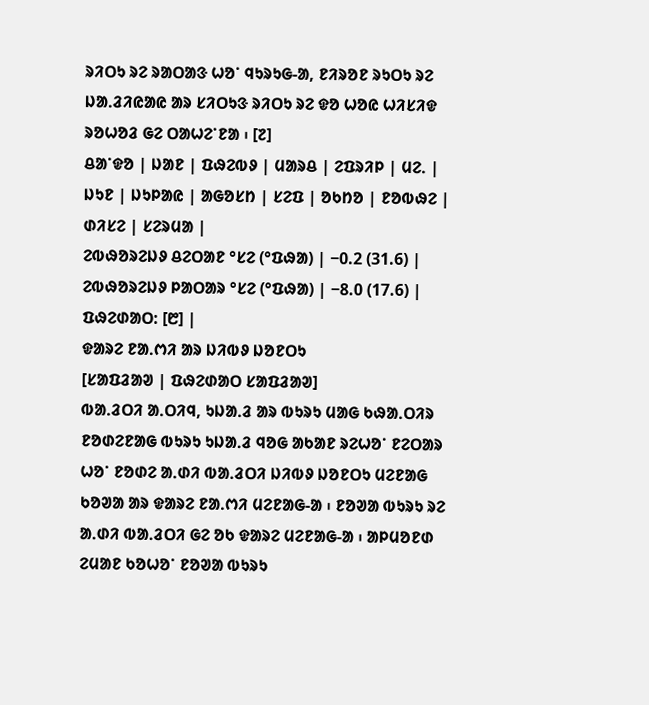ᱨᱤᱛᱩ ᱨᱮ ᱨᱟᱛᱟᱝ ᱦᱚᱸ ᱧᱩᱨᱩᱜ-ᱟ, ᱱᱤᱨᱚᱱ ᱨᱩᱛᱩ ᱨᱮ ᱡᱟᱹᱲᱤᱭᱟᱭ ᱟᱨ ᱥᱤᱛᱩᱝ ᱨᱤᱛᱩ ᱨᱮ ᱫᱚ ᱦᱚᱭ ᱦᱤᱥᱤᱫ ᱨᱚᱦᱚᱲ ᱜᱮ ᱛᱟᱦᱮᱸᱱᱟ ᱾ [᱗]
ᱪᱟᱸᱫᱚ | ᱡᱟᱱ | ᱯᱷᱮᱵᱽ | ᱢᱟᱨᱪ | ᱮᱯᱨᱤᱞ | ᱢᱮᱹ | ᱡᱩᱱ | ᱡᱩᱞᱟᱭ | ᱟᱜᱚᱥᱴ | ᱥᱮᱯ | ᱚᱠᱴᱚ | ᱱᱚᱵᱷᱮ | ᱰᱤᱥᱮ | ᱥᱮᱨᱢᱟ |
ᱮᱵᱷᱚᱨᱮᱡᱽ ᱪᱮᱛᱟᱱ °ᱥᱮ (°ᱯᱷᱟ) | −0.2 (31.6) |
ᱮᱵᱷᱚᱨᱮᱡᱽ ᱞᱟᱛᱟᱨ °ᱥᱮ (°ᱯᱷᱟ) | −8.0 (17.6) |
ᱯᱷᱮᱰᱟᱛ: [᱘] |
ᱫᱟᱨᱮ ᱱᱟᱹᱬᱤ ᱟᱨ ᱡᱤᱵᱽ ᱡᱚᱱᱛᱩ
[ᱥᱟᱯᱲᱟᱣ | ᱯᱷᱮᱰᱟᱛ ᱥᱟᱯᱲᱟᱣ]
ᱵᱟᱹᱲᱛᱤ ᱟᱹᱛᱤᱧ, ᱩᱡᱟᱹᱲ ᱟᱨ ᱵᱩᱨᱩ ᱢᱟᱜ ᱠᱷᱟᱹᱛᱤᱨ ᱱᱚᱰᱮᱱᱟᱜ ᱵᱩᱨᱩ ᱩᱡᱟᱹᱲ ᱧᱚᱜ ᱟᱠᱟᱱ ᱨᱮᱦᱚᱸ ᱱᱮᱛᱟᱨ ᱦᱚᱸ ᱱᱚᱰᱮ ᱟᱹᱰᱤ ᱵᱟᱹᱲᱛᱤ ᱡᱤᱵᱽ ᱡᱚᱱᱛᱩ ᱢᱮᱱᱟᱜ ᱠᱚᱣᱟ ᱟᱨ ᱫᱟᱨᱮ ᱱᱟᱹᱬᱤ ᱢᱮᱱᱟᱜ-ᱟ ᱾ ᱱᱚᱣᱟ ᱵᱩᱨᱩ ᱨᱮ ᱟᱹᱰᱤ ᱵᱟᱹᱲᱛᱤ ᱜᱮ ᱚᱠ ᱫᱟᱨᱮ ᱢᱮᱱᱟᱜ-ᱟ ᱾ ᱟᱞᱢᱚᱱᱰ ᱮᱢᱟᱱ ᱠᱚᱦᱚᱸ ᱱᱚᱣᱟ ᱵᱩᱨᱩ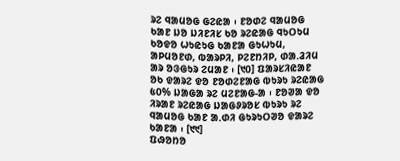ᱨᱮ ᱧᱟᱢᱚᱜ ᱜᱮᱭᱟ ᱾ ᱱᱚᱰᱮ ᱧᱟᱢᱚᱜ ᱠᱟᱱ ᱡᱚ ᱡᱤᱱᱤᱥ ᱠᱚ ᱨᱮᱭᱟᱜ ᱧᱩᱛᱩᱢ ᱠᱚᱫᱚ ᱦᱩᱭᱩᱜ ᱠᱟᱱᱟ ᱜᱩᱦᱩᱢ, ᱟᱞᱢᱚᱱᱰ, ᱵᱟᱨᱞᱤ, ᱞᱮᱱᱴᱤᱞ, ᱰᱟᱹᱲᱤᱢ ᱟᱨ ᱚᱝᱜᱩᱨ ᱮᱢᱟᱱ ᱾ [᱑᱐] ᱯᱟᱨᱥᱤᱭᱟᱱ ᱚᱠ ᱫᱟᱨᱮ ᱫᱚ ᱱᱚᱰᱮᱱᱟᱜ ᱵᱩᱨᱩ ᱨᱮᱭᱟᱜ ᱕᱐% ᱡᱟᱜᱟ ᱨᱮ ᱢᱮᱱᱟᱜ-ᱟ ᱾ ᱱᱚᱣᱟ ᱫᱚ ᱤᱨᱟᱱ ᱨᱮᱭᱟᱜ ᱡᱟᱜᱽᱨᱚᱥ ᱵᱩᱨᱩ ᱨᱮ ᱧᱟᱢᱚᱜ ᱠᱟᱱ ᱟᱹᱰᱤ ᱜᱩᱨᱩᱛᱣᱚ ᱫᱟᱨᱮ ᱠᱟᱱᱟ ᱾ [᱑᱑]
ᱯᱷᱚᱴᱚ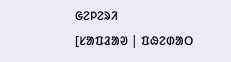ᱜᱮᱞᱮᱨᱤ
[ᱥᱟᱯᱲᱟᱣ | ᱯᱷᱮᱰᱟᱛ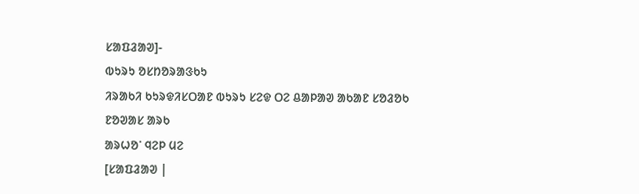ᱥᱟᱯᱲᱟᱣ]-
ᱵᱩᱨᱩ ᱚᱥᱴᱚᱨᱟᱝᱠᱩ
ᱤᱨᱟᱠᱤ ᱠᱩᱨᱫᱤᱥᱛᱟᱱ ᱵᱩᱨᱩ ᱥᱮᱫ ᱛᱮ ᱪᱟᱞᱟᱣ ᱟᱠᱟᱱ ᱥᱚᱲᱚᱠ
ᱱᱚᱣᱟᱥ ᱟᱨᱠ
ᱟᱨᱦᱚᱸ ᱧᱮᱞ ᱢᱮ
[ᱥᱟᱯᱲᱟᱣ |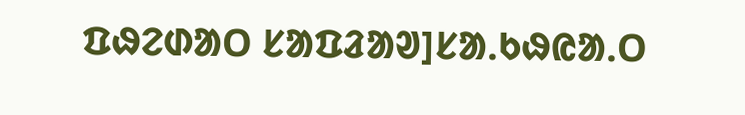ᱯᱷᱮᱰᱟᱛ ᱥᱟᱯᱲᱟᱣ]ᱥᱟᱹᱠᱷᱭᱟᱹᱛ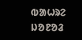ᱵᱟᱦᱨᱮ ᱡᱚᱱᱚᱲ